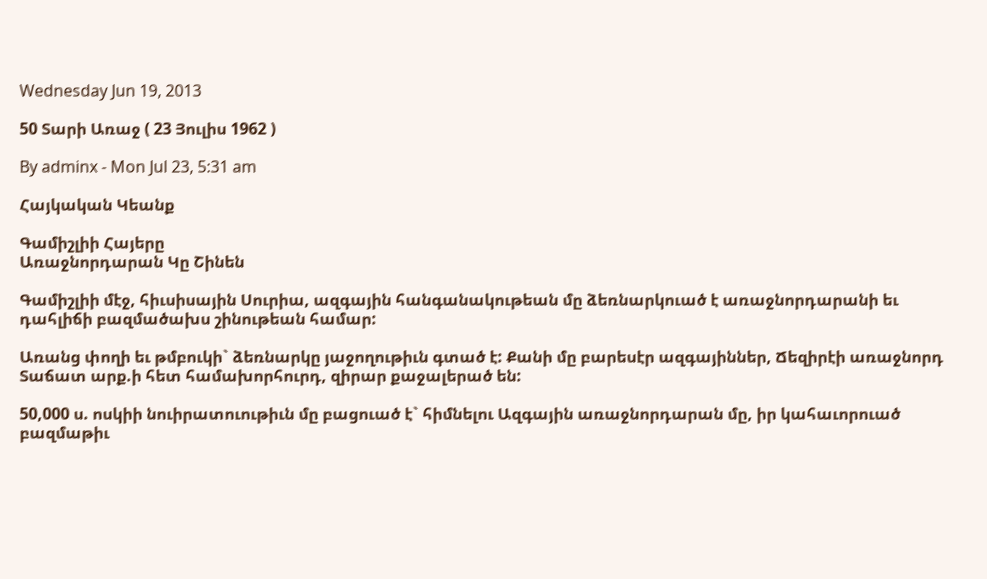Wednesday Jun 19, 2013

50 Տարի Առաջ ( 23 Յուլիս 1962 )

By adminx - Mon Jul 23, 5:31 am

Հայկական Կեանք

Գամիշլիի Հայերը
Առաջնորդարան Կը Շինեն

Գամիշլիի մէջ, հիւսիսային Սուրիա, ազգային հանգանակութեան մը ձեռնարկուած է առաջնորդարանի եւ դահլիճի բազմածախս շինութեան համար:

Առանց փողի եւ թմբուկի` ձեռնարկը յաջողութիւն գտած է: Քանի մը բարեսէր ազգայիններ, Ճեզիրէի առաջնորդ Տաճատ արք.ի հետ համախորհուրդ, զիրար քաջալերած են:

50,000 ս. ոսկիի նուիրատուութիւն մը բացուած է` հիմնելու Ազգային առաջնորդարան մը, իր կահաւորուած բազմաթիւ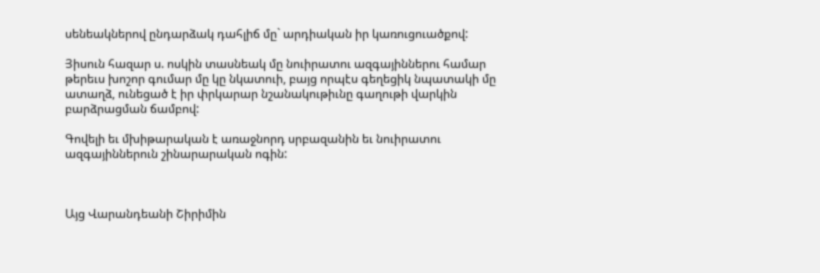սենեակներով ընդարձակ դահլիճ մը` արդիական իր կառուցուածքով:

Յիսուն հազար ս. ոսկին տասնեակ մը նուիրատու ազգայիններու համար թերեւս խոշոր գումար մը կը նկատուի, բայց որպէս գեղեցիկ նպատակի մը ատաղձ, ունեցած է իր փրկարար նշանակութիւնը գաղութի վարկին բարձրացման ճամբով:

Գովելի եւ մխիթարական է առաջնորդ սրբազանին եւ նուիրատու ազգայիններուն շինարարական ոգին:



Այց Վարանդեանի Շիրիմին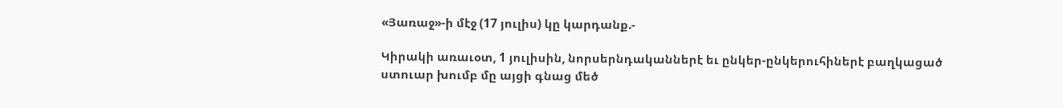«Յառաջ»-ի մէջ (17 յուլիս) կը կարդանք.-

Կիրակի առաւօտ, 1 յուլիսին, նորսերնդականներէ եւ ընկեր-ընկերուհիներէ բաղկացած ստուար խումբ մը այցի գնաց մեծ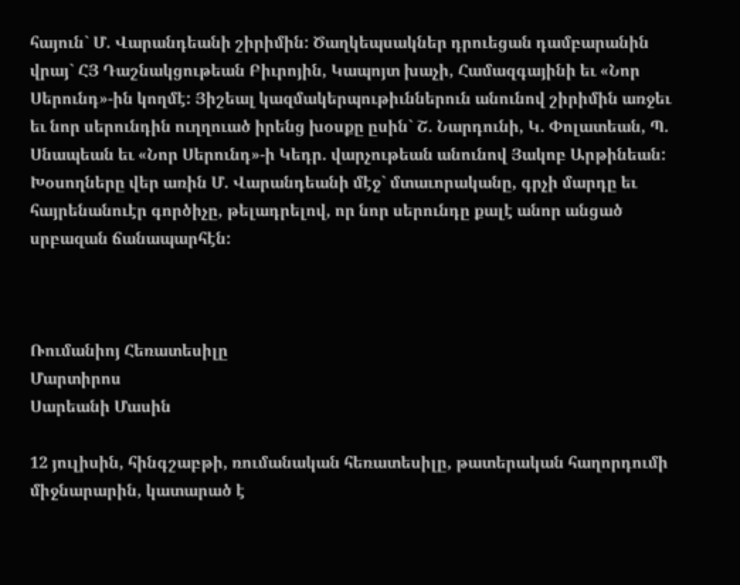հայուն` Մ. Վարանդեանի շիրիմին: Ծաղկեպսակներ դրուեցան դամբարանին վրայ` ՀՅ Դաշնակցութեան Բիւրոյին, Կապոյտ խաչի, Համազգայինի եւ «Նոր Սերունդ»-ին կողմէ: Յիշեալ կազմակերպութիւններուն անունով շիրիմին առջեւ եւ նոր սերունդին ուղղուած իրենց խօսքը ըսին` Շ. Նարդունի, Կ. Փոլատեան, Պ. Սնապեան եւ «Նոր Սերունդ»-ի Կեդր. վարչութեան անունով Յակոբ Արթինեան: Խօսողները վեր առին Մ. Վարանդեանի մէջ` մտաւորականը, գրչի մարդը եւ հայրենանուէր գործիչը, թելադրելով, որ նոր սերունդը քալէ անոր անցած սրբազան ճանապարհէն:



Ռումանիոյ Հեռատեսիլը
Մարտիրոս
Սարեանի Մասին

12 յուլիսին, հինգշաբթի, ռումանական հեռատեսիլը, թատերական հաղորդումի միջնարարին, կատարած է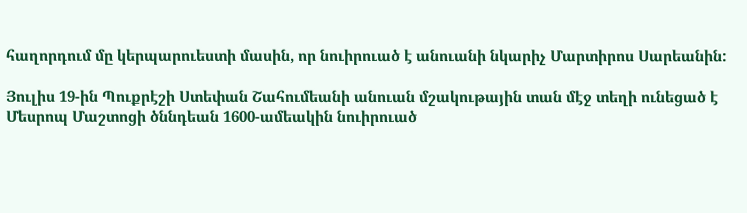հաղորդում մը կերպարուեստի մասին, որ նուիրուած է անուանի նկարիչ Մարտիրոս Սարեանին:

Յուլիս 19-ին Պուքրէշի Ստեփան Շահումեանի անուան մշակութային տան մէջ տեղի ունեցած է Մեսրոպ Մաշտոցի ծննդեան 1600-ամեակին նուիրուած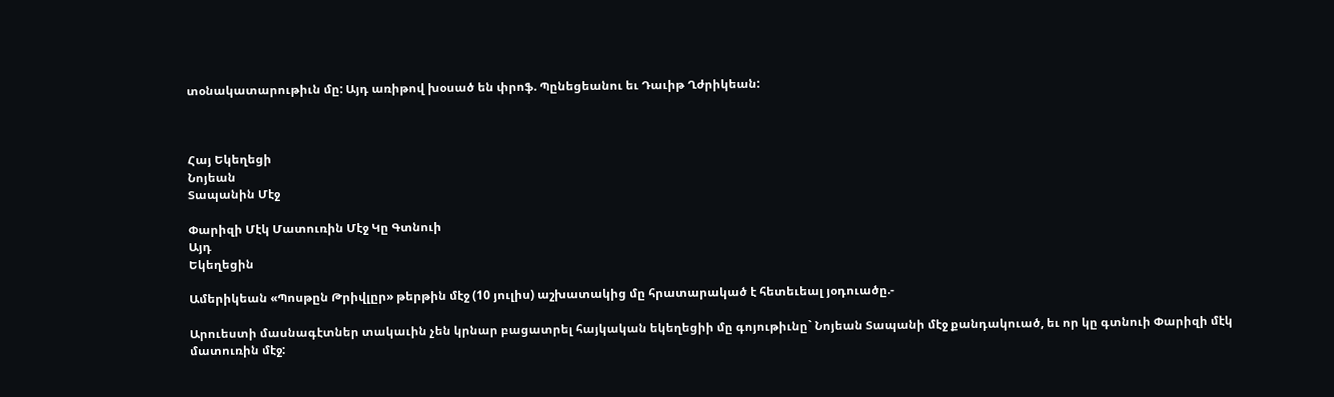տօնակատարութիւն մը: Այդ առիթով խօսած են փրոֆ. Պընեցեանու եւ Դաւիթ Ղժրիկեան:



Հայ Եկեղեցի
Նոյեան
Տապանին Մէջ

Փարիզի Մէկ Մատուռին Մէջ Կը Գտնուի
Այդ
Եկեղեցին

Ամերիկեան «Պոսթըն Թրիվլըր» թերթին մէջ (10 յուլիս) աշխատակից մը հրատարակած է հետեւեալ յօդուածը.-

Արուեստի մասնագէտներ տակաւին չեն կրնար բացատրել հայկական եկեղեցիի մը գոյութիւնը` Նոյեան Տապանի մէջ քանդակուած, եւ որ կը գտնուի Փարիզի մէկ մատուռին մէջ: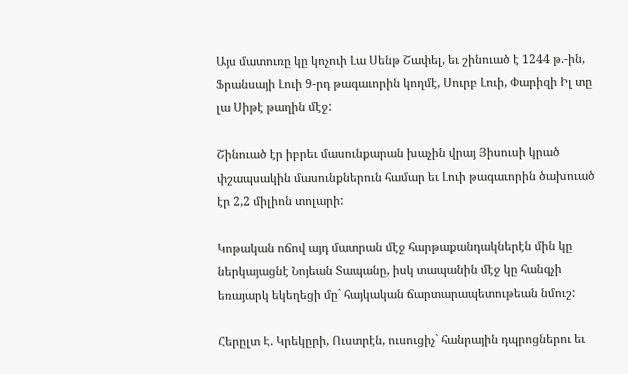Այս մատուռը կը կոչուի Լա Սենթ Շափել, եւ շինուած է 1244 թ.-ին, Ֆրանսայի Լուի 9-րդ թագաւորին կողմէ, Սուրբ Լուի, Փարիզի Իլ տը լա Սիթէ թաղին մէջ:

Շինուած էր իբրեւ մասունքարան խաչին վրայ Յիսուսի կրած փշապսակին մասունքներուն համար եւ Լուի թագաւորին ծախուած էր 2,2 միլիոն տոլարի:

Կոթական ոճով այդ մատրան մէջ հարթաքանդակներէն մին կը ներկայացնէ Նոյեան Տապանը, իսկ տապանին մէջ կը հանգչի եռայարկ եկեղեցի մը` հայկական ճարտարապետութեան նմուշ:

Հերըլտ Է. Կրեկըրի, Ուստրէն, ուսուցիչ` հանրային դպրոցներու եւ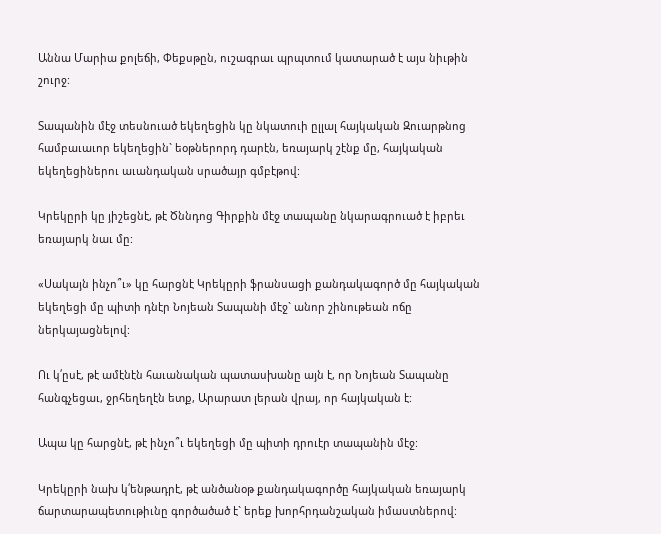Աննա Մարիա քոլեճի, Փեքսթըն, ուշագրաւ պրպտում կատարած է այս նիւթին շուրջ:

Տապանին մէջ տեսնուած եկեղեցին կը նկատուի ըլլալ հայկական Զուարթնոց համբաւաւոր եկեղեցին` եօթներորդ դարէն, եռայարկ շէնք մը, հայկական եկեղեցիներու աւանդական սրածայր գմբէթով:

Կրեկըրի կը յիշեցնէ, թէ Ծննդոց Գիրքին մէջ տապանը նկարագրուած է իբրեւ եռայարկ նաւ մը:

«Սակայն ինչո՞ւ» կը հարցնէ Կրեկըրի ֆրանսացի քանդակագործ մը հայկական եկեղեցի մը պիտի դնէր Նոյեան Տապանի մէջ` անոր շինութեան ոճը ներկայացնելով:

Ու կ՛ըսէ, թէ ամէնէն հաւանական պատասխանը այն է, որ Նոյեան Տապանը հանգչեցաւ, ջրհեղեղէն ետք, Արարատ լերան վրայ, որ հայկական է:

Ապա կը հարցնէ, թէ ինչո՞ւ եկեղեցի մը պիտի դրուէր տապանին մէջ:

Կրեկըրի նախ կ՛ենթադրէ, թէ անծանօթ քանդակագործը հայկական եռայարկ ճարտարապետութիւնը գործածած է` երեք խորհրդանշական իմաստներով: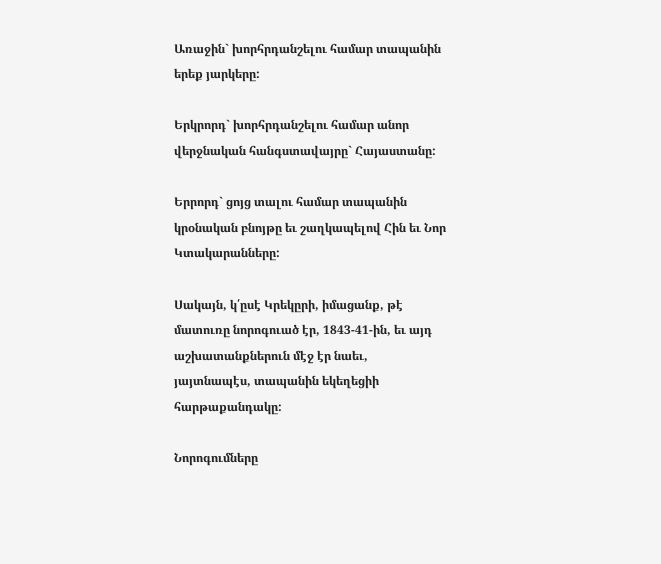Առաջին` խորհրդանշելու համար տապանին երեք յարկերը:

Երկրորդ` խորհրդանշելու համար անոր վերջնական հանգստավայրը` Հայաստանը:

Երրորդ` ցոյց տալու համար տապանին կրօնական բնոյթը եւ շաղկապելով Հին եւ Նոր Կտակարանները:

Սակայն, կ՛ըսէ Կրեկըրի, իմացանք, թէ մատուռը նորոգուած էր, 1843-41-ին, եւ այդ աշխատանքներուն մէջ էր նաեւ, յայտնապէս, տապանին եկեղեցիի հարթաքանդակը:

Նորոգումները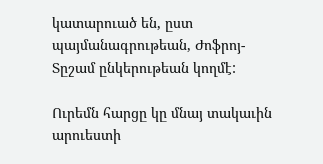կատարուած են, ըստ պայմանագրութեան, Ժոֆրոյ-Տըշամ ընկերութեան կողմէ:

Ուրեմն հարցը կը մնայ տակաւին արուեստի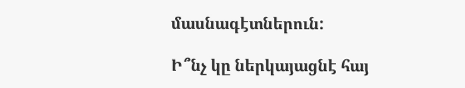մասնագէտներուն:

Ի՞նչ կը ներկայացնէ հայ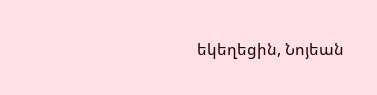եկեղեցին, Նոյեան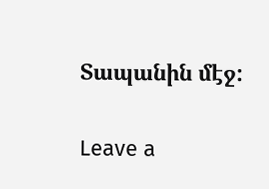Տապանին մէջ:

Leave a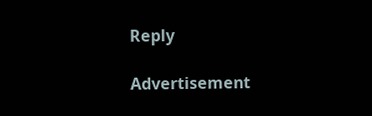Reply

Advertisement